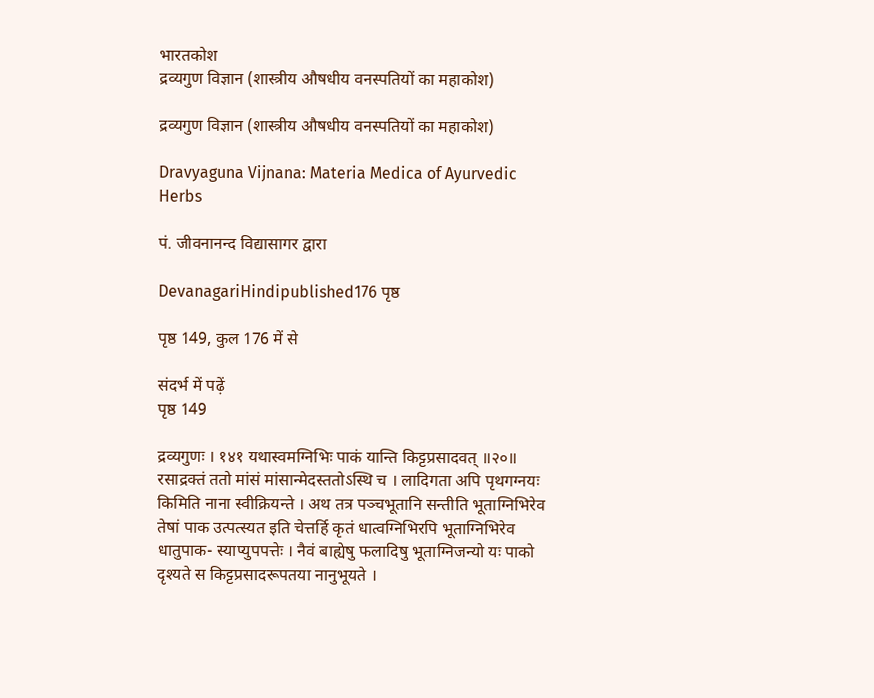भारतकोश
द्रव्यगुण विज्ञान (शास्त्रीय औषधीय वनस्पतियों का महाकोश)

द्रव्यगुण विज्ञान (शास्त्रीय औषधीय वनस्पतियों का महाकोश)

Dravyaguna Vijnana: Materia Medica of Ayurvedic Herbs

पं. जीवनानन्द विद्यासागर द्वारा

DevanagariHindipublished176 पृष्ठ

पृष्ठ 149, कुल 176 में से

संदर्भ में पढ़ें
पृष्ठ 149

द्रव्यगुणः । १४१ यथास्वमग्निभिः पाकं यान्ति किट्टप्रसादवत् ॥२०॥ रसाद्रक्तं ततो मांसं मांसान्मेदस्ततोऽस्थि च । लादिगता अपि पृथगग्नयः किमिति नाना स्वीक्रियन्ते । अथ तत्र पञ्चभूतानि सन्तीति भूताग्निभिरेव तेषां पाक उत्पत्स्यत इति चेत्तर्हि कृतं धात्वग्निभिरपि भूताग्निभिरेव धातुपाक- स्याप्युपपत्तेः । नैवं बाह्येषु फलादिषु भूताग्निजन्यो यः पाको दृश्यते स किट्टप्रसादरूपतया नानुभूयते ।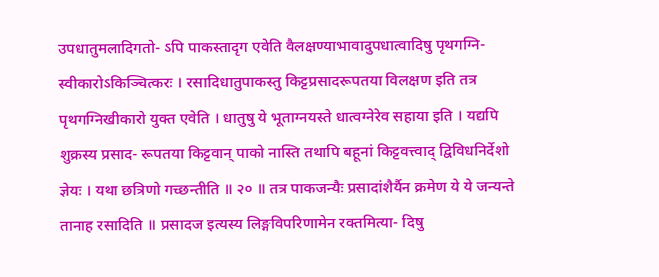उपधातुमलादिगतो- ऽपि पाकस्तादृग एवेति वैलक्षण्याभावादुपधात्वादिषु पृथगग्नि- स्वीकारोऽकिञ्चित्करः । रसादिधातुपाकस्तु किट्टप्रसादरूपतया विलक्षण इति तत्र पृथगग्निखीकारो युक्त एवेति । धातुषु ये भूताग्नयस्ते धात्वग्नेरेव सहाया इति । यद्यपि शुक्रस्य प्रसाद- रूपतया किट्टवान् पाको नास्ति तथापि बहूनां किट्टवत्त्वाद् द्विविधनिर्देशो ज्ञेयः । यथा छत्रिणो गच्छन्तीति ॥ २० ॥ तत्र पाकजन्यैः प्रसादांशैर्यैन क्रमेण ये ये जन्यन्ते तानाह रसादिति ॥ प्रसादज इत्यस्य लिङ्गविपरिणामेन रक्तमित्या- दिषु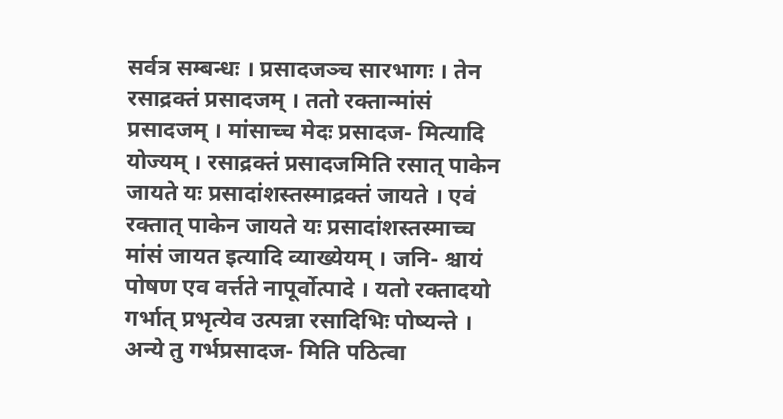सर्वत्र सम्बन्धः । प्रसादजञ्च सारभागः । तेन रसाद्रक्तं प्रसादजम् । ततो रक्तान्मांसं प्रसादजम् । मांसाच्च मेदः प्रसादज- मित्यादि योज्यम् । रसाद्रक्तं प्रसादजमिति रसात् पाकेन जायते यः प्रसादांशस्तस्माद्रक्तं जायते । एवं रक्तात् पाकेन जायते यः प्रसादांशस्तस्माच्च मांसं जायत इत्यादि व्याख्येयम् । जनि- श्चायं पोषण एव वर्त्तते नापूर्वोत्पादे । यतो रक्तादयो गर्भात् प्रभृत्येव उत्पन्ना रसादिभिः पोष्यन्ते । अन्ये तु गर्भप्रसादज- मिति पठित्वा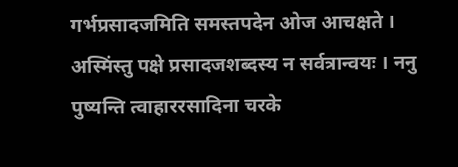गर्भप्रसादजमिति समस्तपदेन ओज आचक्षते । अस्मिंस्तु पक्षे प्रसादजशब्दस्य न सर्वत्रान्वयः । ननु पुष्यन्ति त्वाहाररसादिना चरके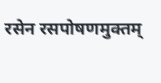रसेन रसपोषणमुक्तम्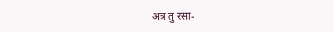अत्र तु रसा-